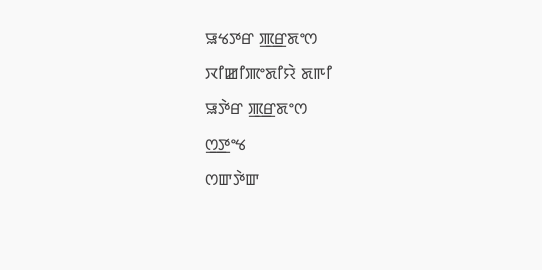ꯎꯠꯇꯔ ꯄ꯭ꯔꯗꯦꯁ
ꯋꯤꯀꯤꯄꯦꯗꯤꯌꯥ ꯗꯒꯤ
ꯎꯇꯥꯔ ꯄ꯭ꯔꯗꯦꯁ
ꯁ꯭ꯇꯦꯠ
ꯁꯛꯇꯥꯛ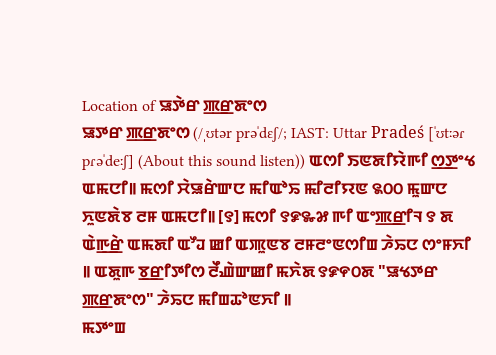Location of ꯎꯇꯥꯔ ꯄ꯭ꯔꯗꯦꯁ
ꯎꯇꯔ ꯄ꯭ꯔꯗꯦꯁ (/ˌʊtər prəˈdɛʃ/; IAST: Uttar Pradeś [ˈʊtːəɾ pɾəˈdeːʃ] (About this sound listen)) ꯑꯁꯤ ꯏꯟꯗꯤꯌꯥꯒꯤ ꯁ꯭ꯇꯦꯠ ꯑꯃꯅꯤ꯫ ꯃꯁꯤ ꯆꯥꯎꯔꯥꯛꯅ ꯃꯤꯑꯣꯢ ꯃꯤꯂꯤꯌꯟ ꯲꯰꯰ ꯃꯨꯛꯅ ꯈꯨꯟꯗꯥꯕ ꯂꯝ ꯑꯃꯅꯤ꯫ [꯱] ꯃꯁꯤ ꯱꯹꯳꯷ ꯒꯤ ꯑꯦꯄ꯭ꯔꯤꯜ ꯱ ꯗ ꯑꯥꯒ꯭ꯔꯥ ꯑꯃꯗꯤ ꯑꯧꯙ ꯀꯤ ꯑꯄꯨꯟꯕ ꯂꯝꯂꯦꯟꯁꯤꯡ ꯍꯥꯢꯅ ꯁꯦꯝꯈꯤ ꯫ ꯑꯗꯨꯒ ꯕ꯭ꯔꯤꯇꯤꯁ ꯂꯩꯉꯥꯛꯀꯤ ꯃꯈꯥꯗ ꯱꯹꯵꯰ꯗ "ꯎꯠꯇꯔ ꯄ꯭ꯔꯗꯦꯁ" ꯍꯥꯢꯅ ꯃꯤꯡꯊꯣꯟꯈꯤ ꯫
ꯃꯇꯦꯡ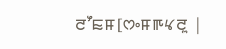ꯂꯧꯐꯝ[ꯁꯦꯝꯒꯠꯂꯨ |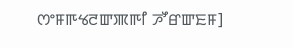ꯁꯦꯝꯒꯠꯂꯛꯄꯒꯤ ꯍꯧꯔꯛꯐꯝ]